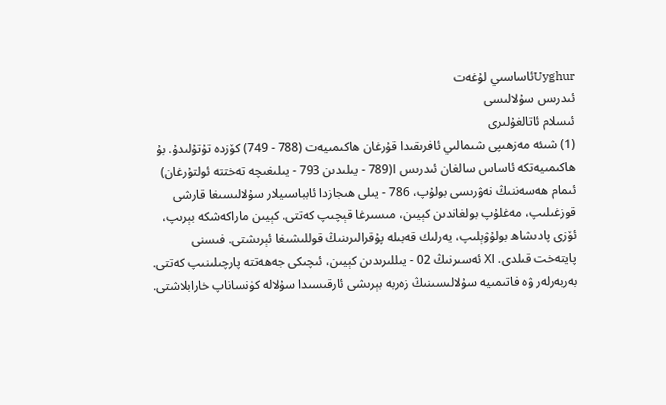Uyghurئاساسىي لۇغەت
ئىدرىس سۇلالىسى
ئىسلام ئاتالغۇلىرى
(1) شىئە مەزھىپى شىمالىي ئافرىقىدا قۇرغان ھاكىمىيەت (788 - 749) كۆزدە تۇتۇلىدۇ. بۇ ھاكىمىيەتكە ئاساس سالغان ئىدرىس Ⅰ(789 - يىلىدىن 793 - يىلىغىچە تەختتە ئولتۇرغان) ئىمام ھەسەننىڭ نەۋرىسى بولۇپ، 786 - يىلى ھىجازدا ئابباسىيلار سۇلالىسىغا قارشى قوزغىلىپ، مەغلۇپ بولغاندىن كېيىن، مىسىرغا قېچىپ كەتتى. كېيىن ماراكەشكە بېرىپ، ئۆزى پادىشاھ بولۇۋېلىپ، يەرلىك قەبىلە پۇقرالىرىنىڭ قوللىشىغا ئېرىشتى. فىسنى پايتەخت قىلدى. Ⅺ ئەسىرنىڭ 02 - يىللىرىدىن كېيىن، ئىچىكى جەھەتتە پارچىلىنىپ كەتتى. بەربەرلەر ۋە فاتىمىيە سۇلالىسىنىڭ زەربە بېرىشى ئارقىسىدا سۇلالە كۈنساناپ خارابلاشتى.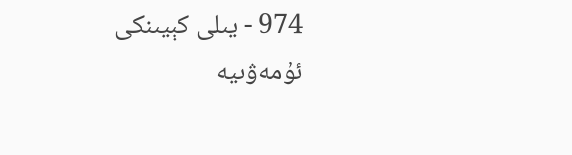974 - يىلى كېيىنكى ئۇمەۋىيە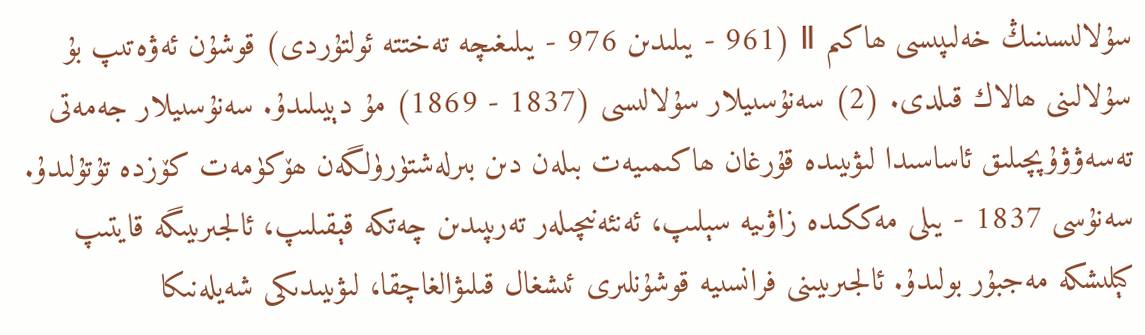سۇلالىسىنىڭ خەلىپىسى ھاكىم Ⅱ (961 - يىلىدىن 976 - يىلىغىچە تەختتە ئولتۇردى) قوشۇن ئەۋەتىپ بۇ سۇلالىنى ھالاك قىلدى. (2) سەنۇسىيلار سۇلالىسى (1837 - 1869) مۇ دېيىلىدۇ. سەنۇسىيلار جەمەتى تەسەۋۋۇپچىلىق ئاساسىدا لىۋىيىدە قۇرغان ھاكىمىيەت بىلەن دىن بىرلەشتۈرۈلگەن ھۆكۈمەت كۆزدە تۇتۇلىدۇ. سەنۇسى 1837 - يىلى مەككىدە زاۋىيە سېلىپ، ئەنئەنىچىلەر تەرىپىدىن چەتكە قېقىلىپ، ئالجىرىيىگە قايتىپ كېلىشكە مەجبۇر بولىدۇ. ئالجىرىيىنى فرانسىيە قوشۇنلىرى ئىشغال قىلىۋالغاچقا، لىۋىيىدىكى شەيلەنىكا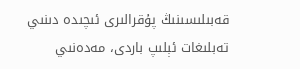قەبىلىسىنىڭ پۇقرالىرى ئىچىدە دىنىي تەبلىغات ئېلىپ باردى، مەدەنىي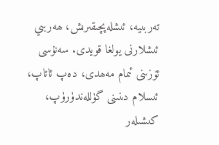تەربىيە، ئىشلەپچىقىرىش، ھەربىي ئىشلارنى يولغا قويدى. سەنۇسى ئۆزىنى ئىمام مەھدى، دەپ ئاتاپ، ئىسلام دىنىنى گۈللەندۈرۈپ، كىشىلەر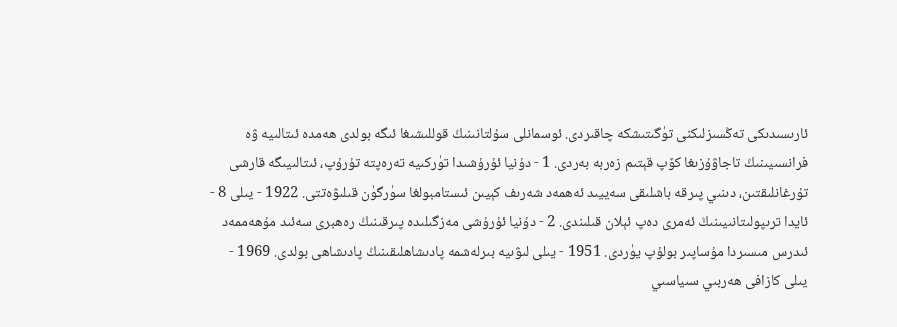ئارىسىدىكى تەڭسىزلىكنى تۈگىتىشكە چاقىردى. ئوسمانلى سۇلتانىنىڭ قوللىشىغا ئىگە بولدى ھەمدە ئىتالىيە ۋە فرانسىيىنىڭ تاجاۋۇزىغا كۆپ قېتىم زەربە بەردى. 1 - دۇنيا ئۇرۇشىدا تۈركىيە تەرەپتە تۇرۇپ، ئىتالىيىگە قارشى تۇرغانلىقتىن، دىنىي پىرقە باشلىقى سەييىد ئەھمەد شەرىف كېيىن ئىستامبولغا سۈرگۈن قىلىۋەتتى. 1922 - يىلى 8 - ئايدا ترىپولىتانىيىنىڭ ئەمرى دەپ ئېلان قىلىندى. 2 - دۇنيا ئۇرۇشى مەزگىلىدە پىرقىنىڭ رەھبرى سەئىد مۇھەممەد ئىدرس مىسىردا مۇساپىر بولۇپ يۈردى. 1951 - يىلى لىۋىيە بىرلەشمە پادىشاھلىقىنىڭ پادىشاھى بولدى. 1969 - يىلى كازافى ھەربىي سىياسىي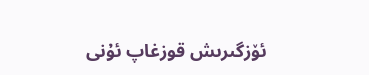ئۆزگىرىش قوزغاپ ئۇنى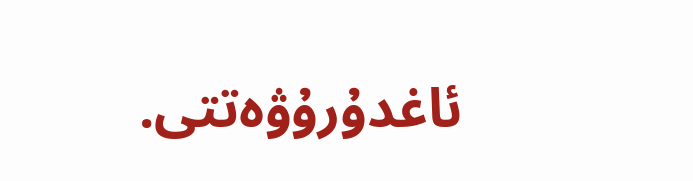ئاغدۇرۇۋەتتى.